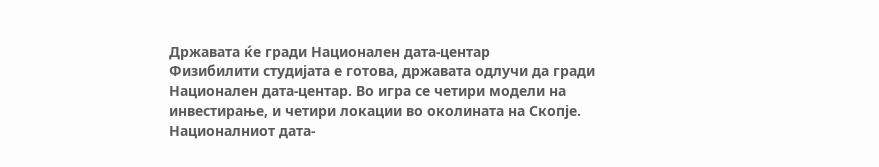Државата ќе гради Национален дата-центар
Физибилити студијата е готова, државата одлучи да гради Национален дата-центар. Во игра се четири модели на инвестирање, и четири локации во околината на Скопје.
Националниот дата-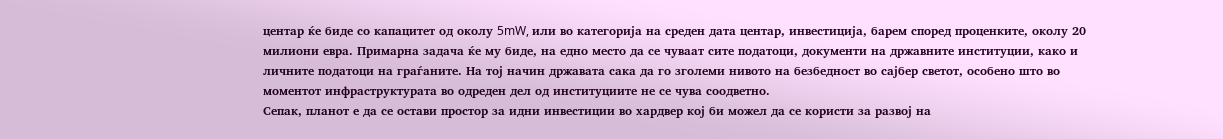центар ќе биде со капацитет од околу 5mW, или во категорија на среден дата центар, инвестиција, барем според проценките, околу 20 милиони евра. Примарна задача ќе му биде, на едно место да се чуваат сите податоци, документи на државните институции, како и личните податоци на граѓаните. На тој начин државата сака да го зголеми нивото на безбедност во сајбер светот, особено што во моментот инфраструктурата во одреден дел од институциите не се чува соодветно.
Сепак, планот е да се остави простор за идни инвестиции во хардвер кој би можел да се користи за развој на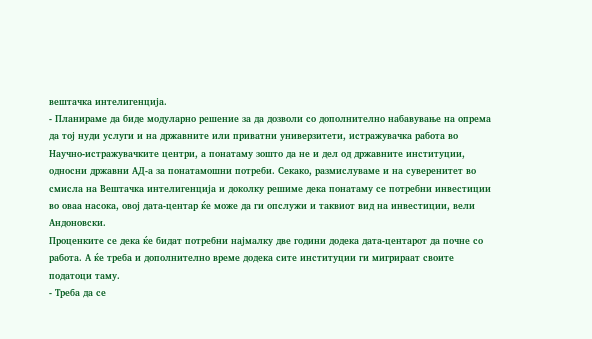вештачка интелигенција.
- Планираме да биде модуларно решение за да дозволи со дополнително набавување на опрема да тој нуди услуги и на државните или приватни универзитети, истражувачка работа во Научно-истражувачките центри, а понатаму зошто да не и дел од државните институции, односни државни АД-а за понатамошни потреби. Секако, размислуваме и на суверенитет во смисла на Вештачка интелигенција и доколку решиме дека понатаму се потребни инвестиции во оваа насока, овој дата-центар ќе може да ги опслужи и таквиот вид на инвестиции, вели Андоновски.
Проценките се дека ќе бидат потребни најмалку две години додека дата-центарот да почне со работа. А ќе треба и дополнително време додека сите институции ги мигрираат своите податоци таму.
- Треба да се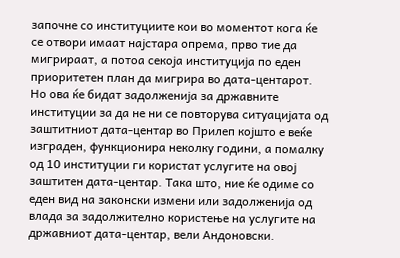започне со институциите кои во моментот кога ќе се отвори имаат најстара опрема, прво тие да мигрираат, а потоа секоја институција по еден приоритетен план да мигрира во дата-центарот. Но ова ќе бидат задолженија за државните институции за да не ни се повторува ситуацијата од заштитниот дата-центар во Прилеп којшто е веќе изграден, функционира неколку години, а помалку од 10 институции ги користат услугите на овој заштитен дата-центар. Така што, ние ќе одиме со еден вид на законски измени или задолженија од влада за задолжително користење на услугите на државниот дата-центар, вели Андоновски.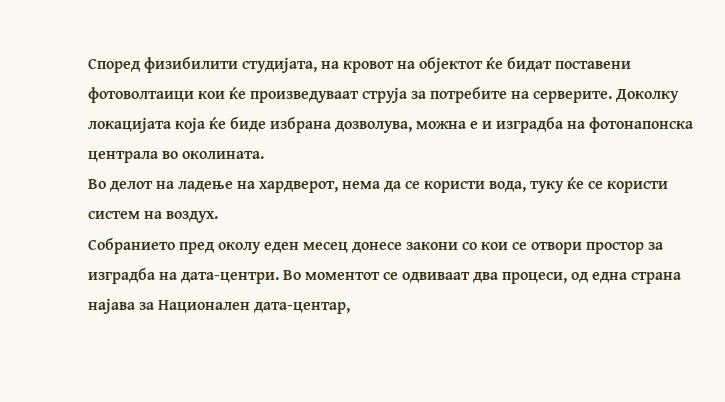Според физибилити студијата, на кровот на објектот ќе бидат поставени фотоволтаици кои ќе произведуваат струја за потребите на серверите. Доколку локацијата која ќе биде избрана дозволува, можна е и изградба на фотонапонска централа во околината.
Во делот на ладење на хардверот, нема да се користи вода, туку ќе се користи систем на воздух.
Собранието пред околу еден месец донесе закони со кои се отвори простор за изградба на дата-центри. Во моментот се одвиваат два процеси, од една страна најава за Национален дата-центар,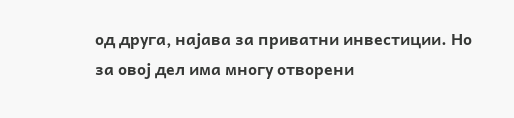од друга, најава за приватни инвестиции. Но за овој дел има многу отворени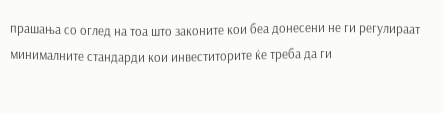прашања со оглед на тоа што законите кои беа донесени не ги регулираат минималните стандарди кои инвеститорите ќе треба да ги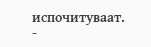испочитуваат.
-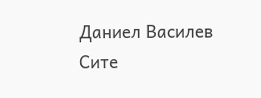Даниел Василев
Сите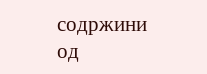содржини од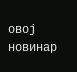овој новинар